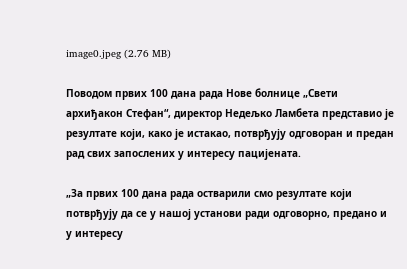image0.jpeg (2.76 MB)

Поводом првих 100 дана рада Нове болнице „Свети архиђакон Стефан“, директор Недељко Ламбета представио је резултате који, како је истакао, потврђују одговоран и предан рад свих запослених у интересу пацијената.

„За првих 100 дана рада остварили смо резултате који потврђују да се у нашој установи ради одговорно, предано и у интересу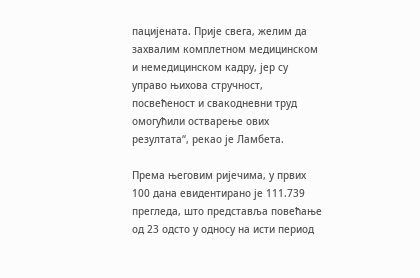пацијената. Прије свега, желим да захвалим комплетном медицинском и немедицинском кадру, јер су управо њихова стручност, посвећеност и свакодневни труд омогућили остварење ових резултата“, рекао је Ламбета.

Према његовим ријечима, у првих 100 дана евидентирано је 111.739 прегледа, што представља повећање од 23 одсто у односу на исти период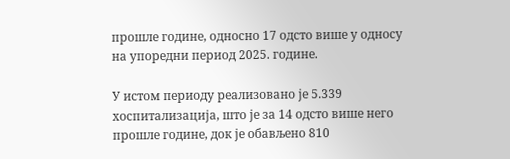прошле године, односно 17 одсто више у односу на упоредни период 2025. године.

У истом периоду реализовано је 5.339 хоспитализација, што је за 14 одсто више него прошле године, док је обављено 810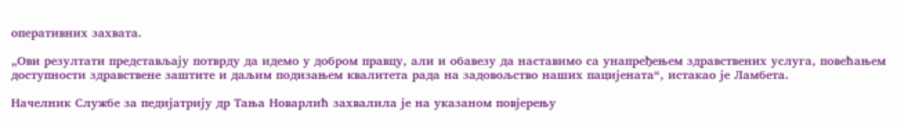оперативних захвата.

„Ови резултати представљају потврду да идемо у добром правцу, али и обавезу да наставимо са унапређењем здравствених услуга, повећањем доступности здравствене заштите и даљим подизањем квалитета рада на задовољство наших пацијената“, истакао је Ламбета.

Начелник Службе за педијатрију др Тања Новарлић захвалила је на указаном повјерењу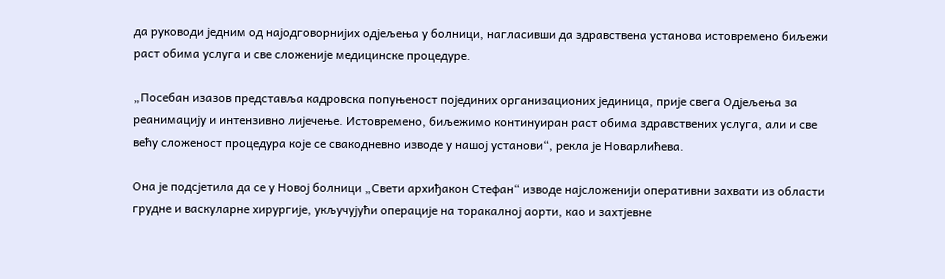да руководи једним од најодговорнијих одјељења у болници, нагласивши да здравствена установа истовремено биљежи раст обима услуга и све сложеније медицинске процедуре.

„Посебан изазов представља кадровска попуњеност појединих организационих јединица, прије свега Одјељења за реанимацију и интензивно лијечење. Истовремено, биљежимо континуиран раст обима здравствених услуга, али и све већу сложеност процедура које се свакодневно изводе у нашој установи“, рекла је Новарлићева.

Она је подсјетила да се у Новој болници „Свети архиђакон Стефан“ изводе најсложенији оперативни захвати из области грудне и васкуларне хирургије, укључујући операције на торакалној аорти, као и захтјевне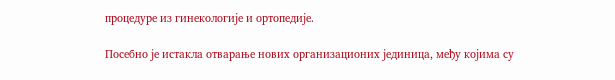процедуре из гинекологије и ортопедије.

Посебно је истакла отварање нових организационих јединица, међу којима су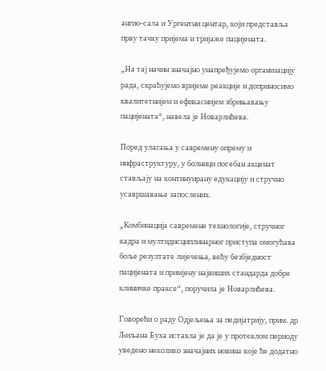ангио-сала и Ургентни центар, који представља прву тачку пријема и тријаже пацијената.

„На тај начин значајно унапређујемо организацију рада, скраћујемо вријеме реакције и доприносимо квалитетнијем и ефикаснијем збрињавању пацијената“, навела је Новарлићева.

Поред улагања у савремену опрему и инфраструктуру, у болници посебан акценат стављају на континуирану едукацију и стручно усавршавање запослених.

„Комбинација савремене технологије, стручног кадра и мултидисциплинарног приступа омогућава боље резултате лијечења, већу безбједност пацијената и примјену највиших стандарда добре клиничке праксе“, поручила је Новарлићева.

Говорећи о раду Одјељења за педијатрију, прим. др Љиљана Буха истакла је да је у протеклом периоду уведено неколико значајних новина које ће додатно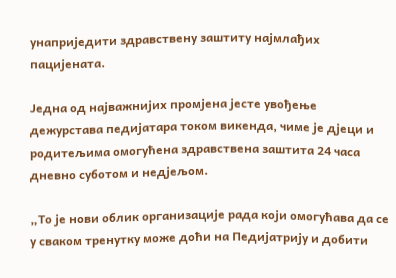унаприједити здравствену заштиту најмлађих пацијената.

Једна од најважнијих промјена јесте увођење дежурстава педијатара током викенда, чиме је дјеци и родитељима омогућена здравствена заштита 24 часа дневно суботом и недјељом.

„То је нови облик организације рада који омогућава да се у сваком тренутку може доћи на Педијатрију и добити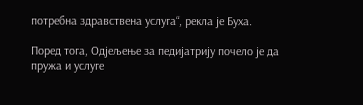потребна здравствена услуга“, рекла је Буха.

Поред тога, Одјељење за педијатрију почело је да пружа и услуге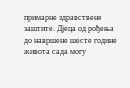примарне здравствене заштите. Дјеца од рођења до навршене шесте године живота сада могу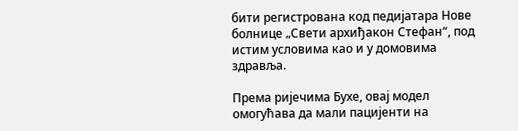бити регистрована код педијатара Нове болнице „Свети архиђакон Стефан“, под истим условима као и у домовима здравља.

Према ријечима Бухе, овај модел омогућава да мали пацијенти на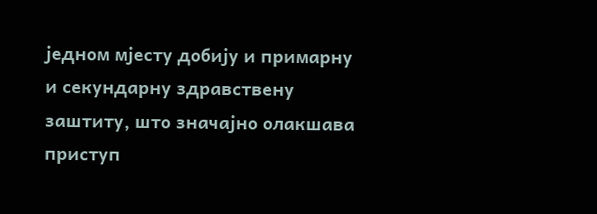једном мјесту добију и примарну и секундарну здравствену заштиту, што значајно олакшава приступ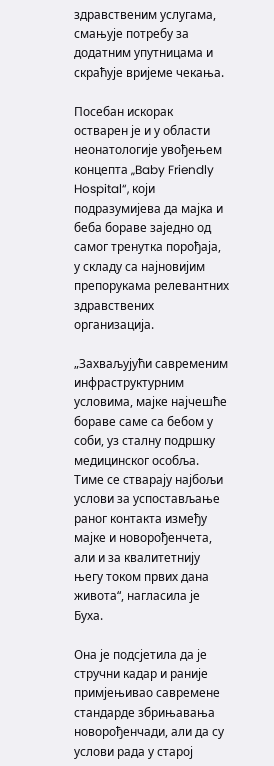здравственим услугама, смањује потребу за додатним упутницама и скраћује вријеме чекања.

Посебан искорак остварен је и у области неонатологије увођењем концепта „Baby Friendly Hospital“, који подразумијева да мајка и беба бораве заједно од самог тренутка порођаја, у складу са најновијим препорукама релевантних здравствених организација.

„Захваљујући савременим инфраструктурним условима, мајке најчешће бораве саме са бебом у соби, уз сталну подршку медицинског особља. Тиме се стварају најбољи услови за успостављање раног контакта између мајке и новорођенчета, али и за квалитетнију његу током првих дана живота“, нагласила је Буха.

Она је подсјетила да је стручни кадар и раније примјењивао савремене стандарде збрињавања новорођенчади, али да су услови рада у старој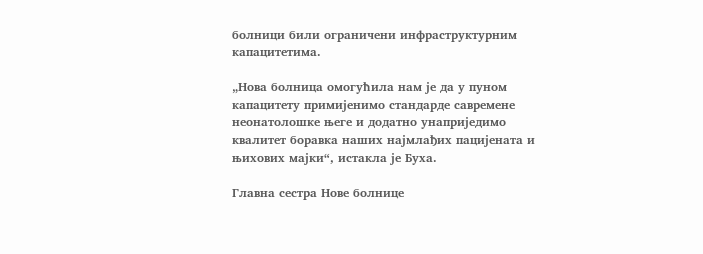болници били ограничени инфраструктурним капацитетима.

„Нова болница омогућила нам је да у пуном капацитету примијенимо стандарде савремене неонатолошке његе и додатно унаприједимо квалитет боравка наших најмлађих пацијената и њихових мајки“, истакла је Буха.

Главна сестра Нове болнице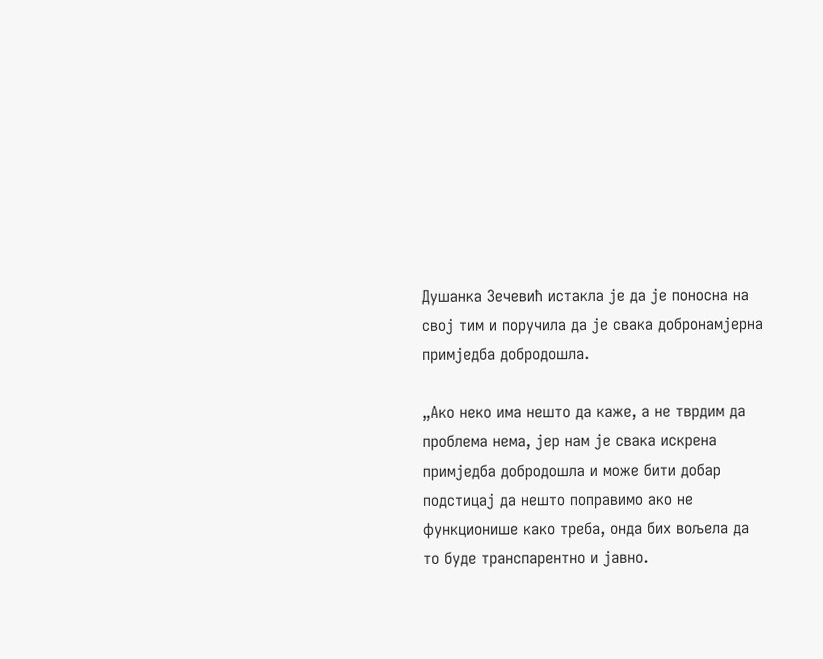Душанка Зечевић истакла је да је поносна на свој тим и поручила да је свака добронамјерна примједба добродошла.

„Ако неко има нешто да каже, а не тврдим да проблема нема, јер нам је свака искрена примједба добродошла и може бити добар подстицај да нешто поправимо ако не функционише како треба, онда бих вољела да то буде транспарентно и јавно.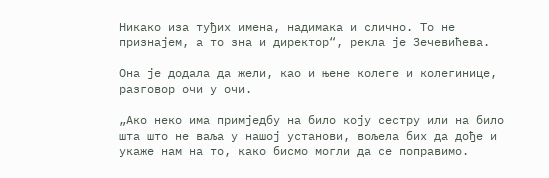Никако иза туђих имена, надимака и слично. То не признајем, а то зна и директор“, рекла је Зечевићева.

Она је додала да жели, као и њене колеге и колегинице, разговор очи у очи.

„Ако неко има примједбу на било коју сестру или на било шта што не ваља у нашој установи, вољела бих да дође и укаже нам на то, како бисмо могли да се поправимо.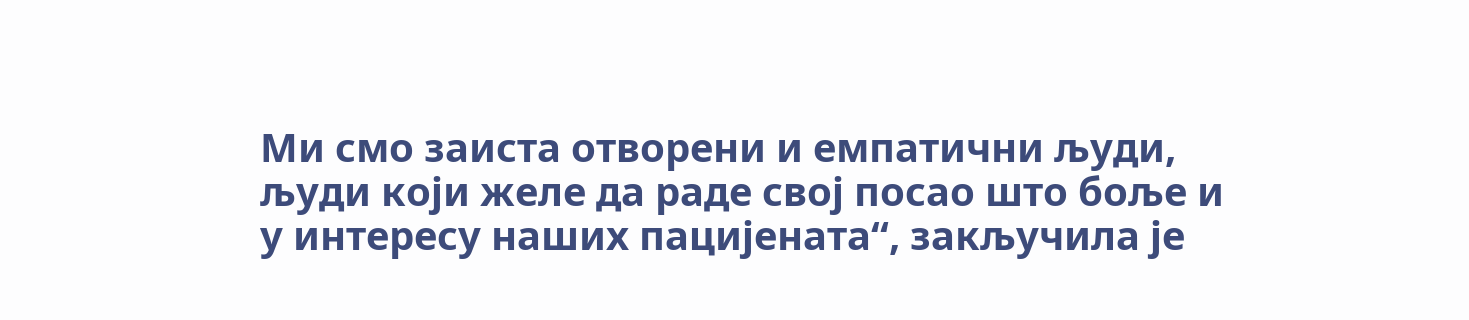Ми смо заиста отворени и емпатични људи, људи који желе да раде свој посао што боље и у интересу наших пацијената“, закључила је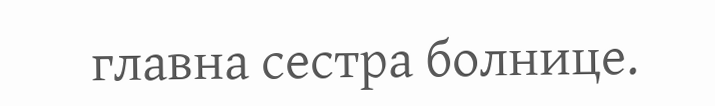главна сестра болнице.